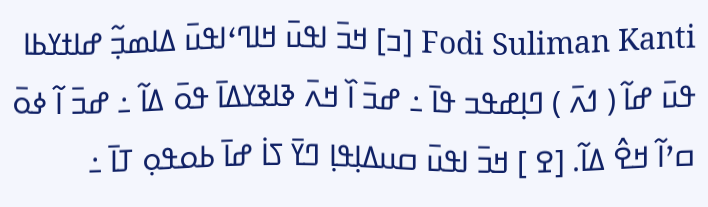Fodi Suliman Kanti [ߏ] ߞߏ߫ ߊߟߎ߫ ߞߊߣߵߊߟߎ߫ ߡߊߘߏ߲߬ ߝߊߙߌߕߊ ߟߎ߫ ߝߊ߬ ( ߗߍ߫ ) ߣߊ߲ߝߟߏ ߟߊ߫ ߸ ߝߏ߫ ߊ߰ ߞߍ߫ ߢߊߢߌߡߊ߫ ߟߋ߫ ߡߊ߬ ߸ ߝߏ߫ ߊ߬ ߦߋ߫ ߛߴߊ߬ ߞߐ߮ ߡߊ߬. [ߐ ] ߞߏ߫ ߊߟߎ߫ ߛߎߡߊ߲ߟߊ߲ ߣߌ߫ ߖߊ߭ ߝߊ߫ ߕߋߟߋ߲ ߠߊ߫ ߸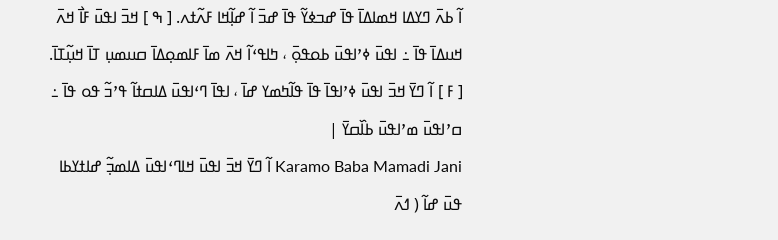ߊ߬ ߕߍ߫ ߣߌߡߊ ߞߘߊߡߊ߫ ߟߊ߫ ߝߏߦߌ߬ ߟߊ߫ ߝߏ߫ ߊ߬ ߝߊ߲߬ߞߊ ߓߍ߬ߙߍ. [ ߒ ] ߞߏ߫ ߊߟߎ߫ ߓߊ߯ ߞߍ߫ ߞߎߡߊ߫ ߟߊ߫ ߸ ߊߟߎ߫ ߦߴߊߟߎ߫ ߕߋߟߋ߲߫ ، ߤߊߟߵߊ߬ ߞߍ߫ ߘߊ߫ ߓߊߘߋ߲ߡߊ߫ ߛߎߘߎ߲ ߠߊ߫ ߞߎ߲߬ߠߊ߫. [ ߓ ] ߊ߬ ߣߌ߫ ߞߏ߫ ߊߟߎ߫ ߦߴߊߟߊ߫ ߟߊ߫ ߟߊ߬ߤߘߌ ߝߊ߫ ، ߊߟߊ߫ ߣߵߊߟߎ߫ ߡߊߛߙߊ߬ ߟߴߏ߬ ߟߋ ߟߊ߫ ߸ ߛߴߊߟߎ߫ ߘߴߊߟߎ߫ ߕߊ߰ߛߌ߫ |
Karamo Baba Mamadi Jani ߊ߬ ߣߌ߫ ߞߏ߫ ߊߟߎ߫ ߞߊߣߵߊߟߎ߫ ߡߊߘߏ߲߬ ߝߊߙߌߕߊ ߟߎ߫ ߝߊ߬ ( ߗߍ߫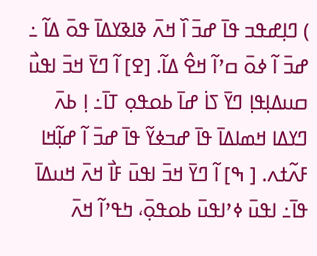) ߣߊ߲ߝߟߏ ߟߊ߫ ߝߏ߫ ߊ߰ ߞߍ߫ ߢߊߢߌߡߊ߫ ߟߋ߫ ߡߊ߬ ߸ ߝߏ߫ ߊ߬ ߦߋ߫ ߛߴߊ߬ ߞߐ߮ ߡߊ߬. [ߐ] ߊ߬ ߣߌ߫ ߞߏ߫ ߊߟߎ߯ ߛߎߡߊ߲ߟߊ߲ ߣߌ߫ ߖߊ߭ ߝߊ߫ ߕߋߟߋ߲ ߠߊ߫߸ ߊ߲ ߕߍ߫ ߣߌߡߊ ߞߘߊߡߊ߫ ߟߊ߫ ߝߏߦߌ߬ ߟߊ߫ ߝߏ߫ ߊ߬ ߝߊ߲߬ߞߊ ߓߍ߬ߙߍ. [ ߒ] ߊ߬ ߣߌ߫ ߞߏ߫ ߊߟߎ߫ ߓߊ߯ ߞߍ߫ ߞߎߡߊ߫ ߟߊ߫߸ ߊߟߎ߫ ߦߴߊߟߎ߫ ߕߋߟߋ߲߫، ߤߟߴߊ߬ ߞߍ߫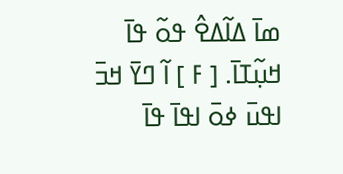ߘߊ߫ ߡߊ߬ߡߐ߮ ߟߋ߬ ߟߊ߫ ߞߎ߲߬ߠߊ߫. [ ߓ ] ߊ߬ ߣߌ߫ ߞߏ߫ ߊߟߎ߫ ߦߋ߫ ߊߟߊ߫ ߟߊ߫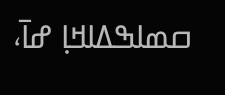ߛߘߊߒߡߊߞߊ߲ ߝߊ߫،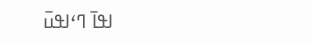ߊߟߊ߫ ߣߵߊߟߎ߫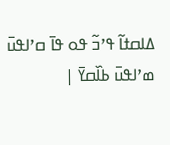ߡߊߛߙߊ߬ ߟߴߏ߬ ߟߋ ߟߊ߫ ߛߴߊߟߎ߫ ߘߴߊߟߎ߫ ߕߊ߰ߛߌ߫ |